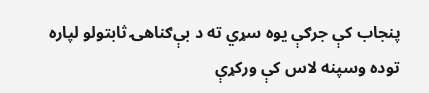پنجاب کې جرګې یوه سړي‌ ته د بې‌ګناهۍ ثابتولو لپاره توده وسپنه لاس کې ورکړې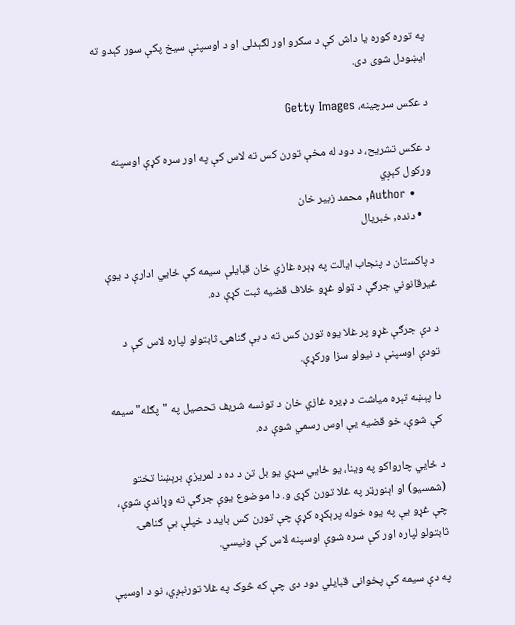په توره کوره یا داش کې د سکرو اور لګېدلی او د اوسپنې سیخ پکې سور کېدو ته ایښودل شوی دی.

د عکس سرچینه، Getty Images

د عکس تشریح، د دود له مخې تورن کس ته لاس کې په اور سره کړې اوسپنه ورکول کېږي
    • Author, محمد زبیر خان
    • دنده, خبریال

د پاکستان د پنجاب ایالت په ډېره غازي خان قبایلې سیمه کې ځايي ادارې د یوې غیرقانوني جرګې د ټولو غړو خلاف قضیه ثبت کړې ده.

د دې جرګې غړو پر غلا یوه تورن کس ته د بې ګناهۍ ثابتولو لپاره لاس کې د تودې اوسپنې د نیولو سزا ورکړې.

دا پېښه تېره میاشت د ډیره غازي خان د تونسه شریف تحصیل په "پګله" سیمه کې شوې، خو قضیه یې اوس رسمي‌ شوې ده.

د ځايي چارواکو په وینا، یو ځايي سړي یو بل تن د ده د لمریزې برېښنا تختو (شمسيو) او اېنورټر په غلا تورن کړی و. دا موضوع یوې جرګې ته وړاندې شوې، چې غړو یې په یوه خوله پرېکړه کړې چې تورن کس باید د خپلې بې ګناهۍ ثابتولو لپاره اور کې سره شوې اوسپنه لاس کې ونیسي.

په دې سیمه کې پخوانی قبایلي دود دی چې که څوک په غلا تورنېږي، نو د اوسپې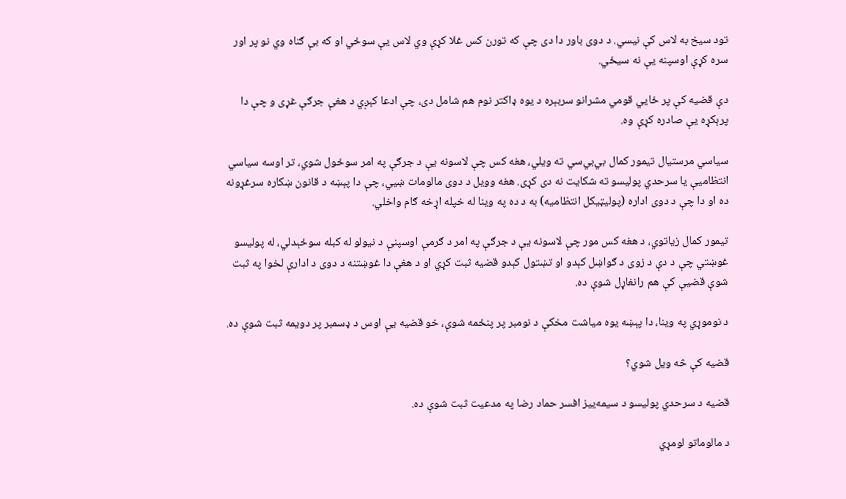تود سیخ به لاس کې نیسي. د دوی باور دا دی چې که تورن کس غلا کړې وي لاس یې سوځي او که بې ګناه‌ وي نو پر اور سره کړې اوسپنه یې نه سیځي.

دې قضیه کې پر ځايي قومي مشرانو سربېره د یوه ډاکتر نوم هم شامل دی، چې ادعا کېږي د هغې جرګې غړی و چې دا پرېکړه یې صادره کړې وه.

سیاسي مرستیال تیمور کمال بي‌بي‌سي ته ویلي، هغه کس چې لاسونه یې د جرګې په امر سوځول شوي، تر اوسه سیاسي انتظامیې یا سرحدي پولیسو ته شکایت نه دی کړی. هغه وویل د دوی مالومات ښيي، چې دا پېښه د قانون ښکاره سرغړونه ده او دا چې د دوی اداره (پولیټیکل انتظامیه) به د ده په وینا له خپله اړخه ګام واخلي.

تیمور کمال زیاتوي، د هغه کس مور چې لاسونه یې د جرګې په امر د ګرمې اوسپنې د نیولو له کبله سوځېدلي، له پولیسو غوښتي چې د دې د زوی د ګواښل کېدو او تښتول کېدو قضیه ثبت کړي او د هغې دا غوښتنه د دوی د ادارې لخوا په ثبت شوې قضیې کې هم رانغاړل شوې ده.

د نوموړي په وینا، دا پېښه یوه میاشت مخکې د نومبر پر پنځمه شوې، خو قضیه یې اوس د ډسمبر پر دویمه ثبت شوې ده.

قضیه کې څه ویل شوي؟

قضیه د سرحدي پولیسو د سیمه‌ییز افسر حماد رضا په مدعیت ثبت شوې ده.

د مالوماتو لومړي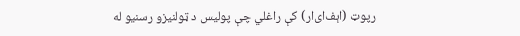رپوټ (اېف‌ای‌ار) کې راغلي چې پولیس د ټولنیزو رسنیو له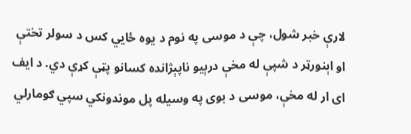لارې خبر شول، چې د موسی په نوم د یوه ځايي کس د سولر‌ تختې او اېنورټر د شپې له مخې درېیو ناپېژانده کسانو پټې کړې دي. د ایف ای ار له مخې، موسی د بوی په وسیله پل موندونکي سپي ګومارلي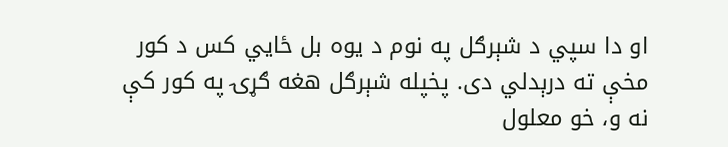او دا سپي د شېر‌ګل په نوم د یوه بل ځايي کس د کور مخې ته درېدلي‌ دی. پخپله شېرګل هغه ګړۍ په کور کې نه و، خو معلول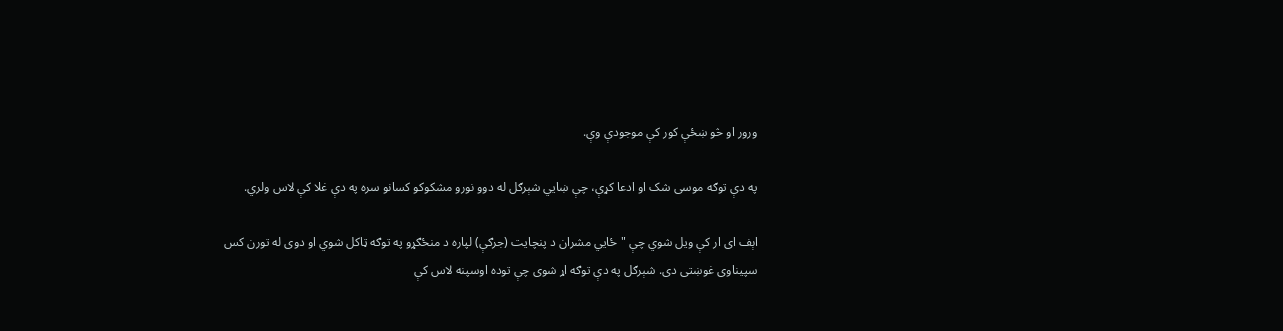ورور او څو ښځې کور کې موجودې وې.

په دې توګه موسی شک او ادعا کړې، چې ښايي شېر‌ګل له دوو نورو مشکوکو کسانو سره په دې غلا کې لاس ولري.

اېف ای ار کې ویل شوي چې "ځايي مشران د پنچایت (جرګې) لپاره د منځګړو په توګه ټاکل شوي او دوی له تورن کس سپیناوی غوښتی دی. شېر‌ګل په دې توګه اړ شوی چې توده اوسپنه لاس کې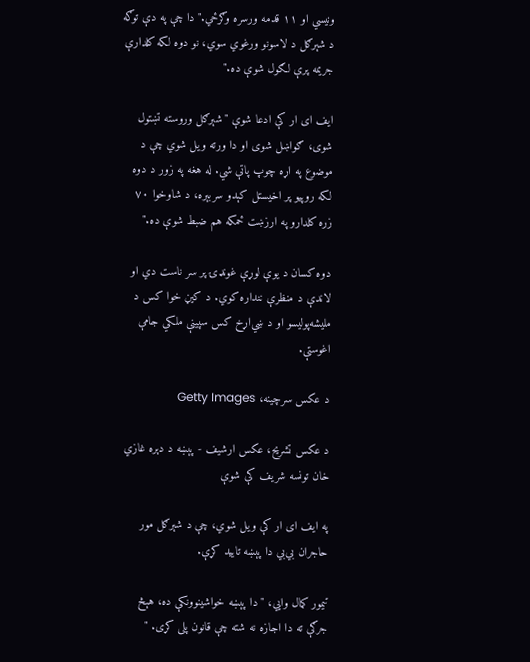ونیسي او ۱۱ قدمه ورسره وګرځي." دا چې په دې توګه د شېرګل د لاسونو ورغوي سوي،‌ نو دوه لکه کلدارې جریمه پرې لګول شوې ده."

ایف ای ار کې ادعا شوې "شېرګل وروسته تښتول شوی، ګواښل شوی او دا ورته ویل شوي چې د موضوع په اړه چوپ پاتې شي. له هغه په زور د دوه لکه روپیو پر اخیستل کېدو سربېره،‌ د شاوخوا ۷۰ زره کلدارو په ارزښت ځمکه هم ضبط شوې ده."

دوه کسان د یوې لوړې غونډۍ پر سر ناست دي او لاندې د منظرې ننداره کوي. د کیڼ خوا کس د ملیشه‌پولیسو او د ښي‌اړخ کس سپينې ملکي جامې اغوستې.

د عکس سرچینه، Getty Images

د عکس تشریح، عکس ارشیف - پېښه د دېره غازي خان تونسه شریف کې شوې

په ایف ای ار کې ویل شوي، چې د شېرګل مور حاجران بي‌بي دا پېښه تایید کړې.

تیمور کمال وايي، "دا پېښه خواشینوونکې ده، هېڅ جرګې ته دا اجازه نه شته چې قانون پلی کړی. "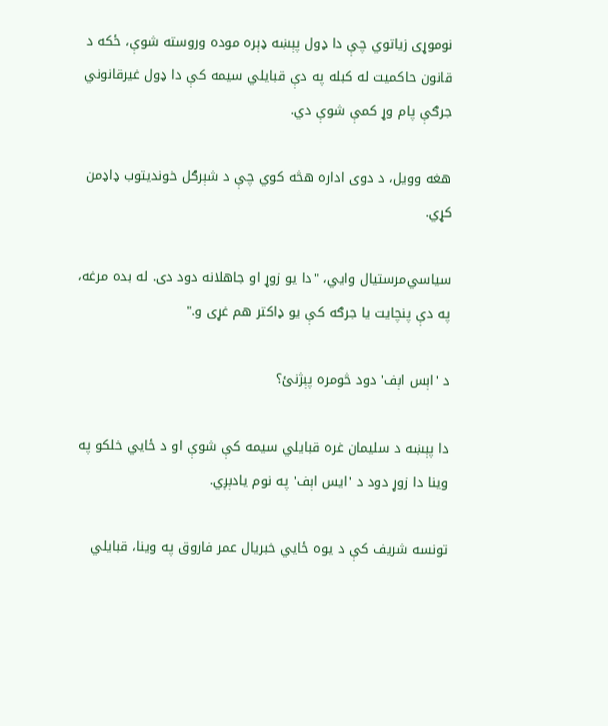نوموړی زیاتوي چې دا ډول پېښه ډېره موده وروسته شوې، ځکه د قانون حاکمیت له کبله په دې قبایلي سیمه کې دا ډول غیرقانوني جرګې پام وړ کمې شوې دي.

هغه وویل، د دوی اداره هڅه کوي چې د شېرګل خوندیتوب ډاډمن کړي.

سیاسي‌مرستیال وايي، "دا یو زوړ او جاهلانه دود دی. له بده مرغه، په دې پنچایت یا جرګه کې یو ډاکتر هم غړی و."

د 'اېس اېف' دود څومره پېژنئ؟

دا پېښه د سلیمان غره قبایلي سیمه کې شوې او د ځایي خلکو په وینا دا زوړ دود د 'ایس اېف' په نوم یادېږي.

تونسه شریف کې د یوه ځایي خبریال عمر فاروق په وینا، قبایلي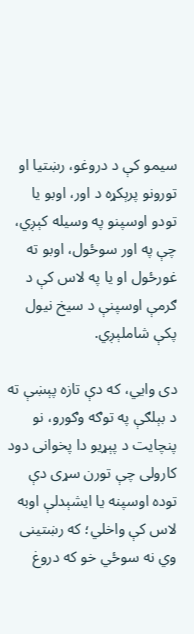سیمو کې د دروغو، رښتیا او تورونو پرېکړه د اور، اوبو یا تودو اوسپنو په وسیله کېږي، چې په اور سوځول، اوبو ته غورځول او یا په لاس کې د ګرمې اوسپنې د سیخ نیول پکې شاملېږي.

دی وایي، که دې تازه پېښې ته د بېلګې په توګه وګورو، نو پنچایت د پېړیو دا پخوانی دود کارولی چې تورن سړی دې توده اوسپنه یا ایشېدلې اوبه لاس کې واخلي؛ که رښتینی وي نه سوځي خو که دروغ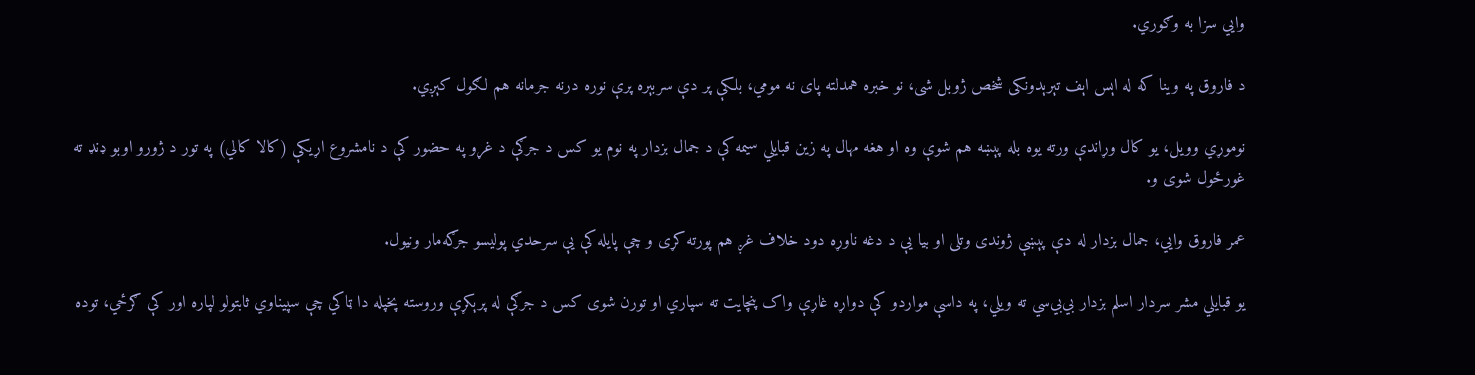وايي سزا به وګوري.

د فاروق په وینا که له اېس اېف تېرېدونکی شخص ژوبل شی، نو خبره همدلته پای نه مومي، بلکې پر دې سربېره پرې نوره درنه جرمانه هم لګول کېږي.

نوموړي وويل، یو کال وړاندې ورته يوه بله پېښه هم شوې وه او هغه مهال په زين قبايلي سيمه کې د جمال بزدار په نوم يو کس د جرګې د غړو په حضور کې د نامشروع اړیکې (کالا کالي) په تور د ژورو اوبو ډنډ ته غورځول شوی و.

عمر فاروق وايي، جمال بزدار له دې پېښې ژوندی وتلی او بیا یې د دغه ناوړه دود خلاف غږ هم پورته کړی و چې پایله کې یې سرحدي پولیسو جرګه‌مار ونیول.

یو قبایلي مشر سردار اسلم بزدار بي‌بي‌سي‌ ته ویلي، په داسې مواردو کې دواړه غاړې واک پنچایت ته سپاري او تورن شوی کس د جرګې له پرېکړې وروسته پخپله دا ټاکي چې سپیناوي ثابتولو‌ لپاره اور کې ګرځي، توده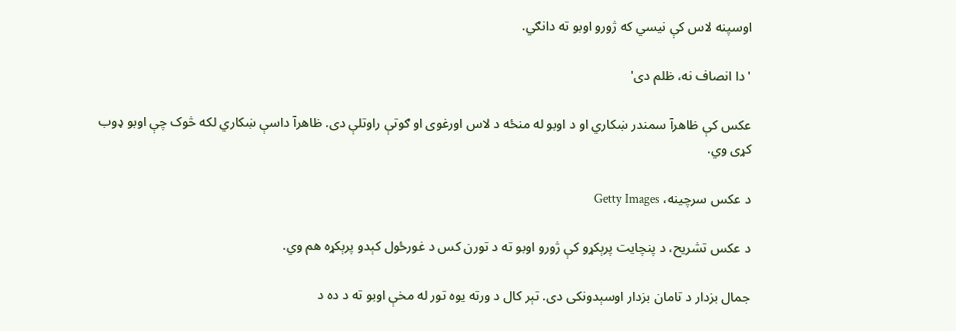اوسپنه لاس کې نیسي که ژورو اوبو ته دانګي.

'دا انصاف نه، ظلم دی'

عکس کې ظاهرآ‌ سمندر ښکاري او د اوبو له منځه د لاس اورغوی او ګوتې راوتلې دی. ظاهرآ داسې ښکاري لکه څوک چې اوبو ډوب کړی وي.

د عکس سرچینه، Getty Images

د عکس تشریح، د پنچایت پرېکړو کې ژورو اوبو ته د تورن کس د غورځول کېدو پرېکړه هم وي.

جمال بزدار د تامان بزدار اوسېدونکی دی. تېر کال د ورته یوه تور له مخې اوبو ته د ده د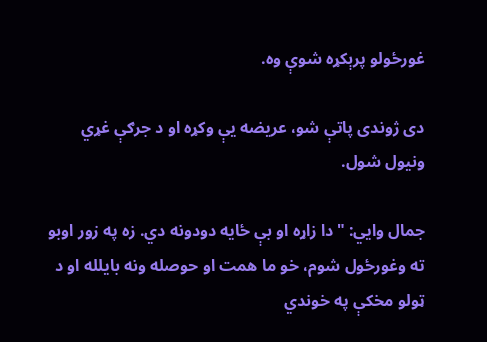غورځولو پرېکړه شوې وه‌.

دی ژوندی پاتې شو، عریضه یې وکړه او د جرګې غړي‌ ونیول شول.

جمال وايي: "دا زاړه او بې ځایه دودونه دي. زه په زور اوبو ته وغورځول شوم، خو ما همت او حوصله ونه بایلله او د ټولو مخکې په خوندي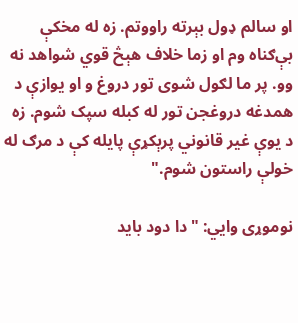او سالم ډول بېرته راووتم. زه له مخکې بې‌ګناه وم او زما خلاف هېڅ قوي شواهد نه وو. پر ما لګول شوی تور دروغ و او یوازې د همدغه دروغجن تور له کبله سپک شوم. زه د یوې غیر قانوني پرېکړې پایله کې د مرګ له خولې راستون شوم."

نوموړی وایي: "دا دود بايد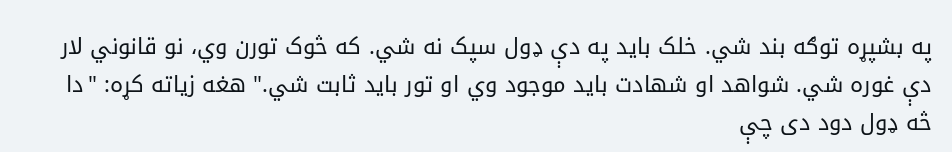په بشپړه توګه بند شي. خلک بايد په دې ډول سپک نه شي. که څوک تورن وي، نو قانوني لار دې غوره شي. شواهد او شهادت باید موجود وي او تور بايد ثابت شي." هغه زياته کړه: "دا څه ډول دود دی چې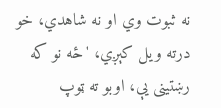نه ثبوت وي او نه شاهدي، خو درته ويل کېږي، 'ځه نو که رښتينی يې، اوبو ته ټوپ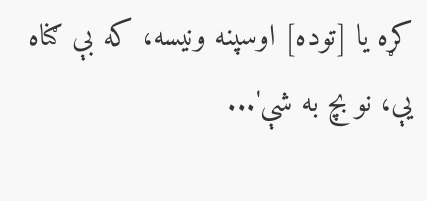کړه يا [توده] اوسپنه ونيسه، که بې ګناه يې، نو بچ به شې'...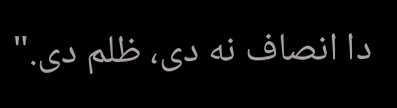دا انصاف نه دی، ظلم دی."